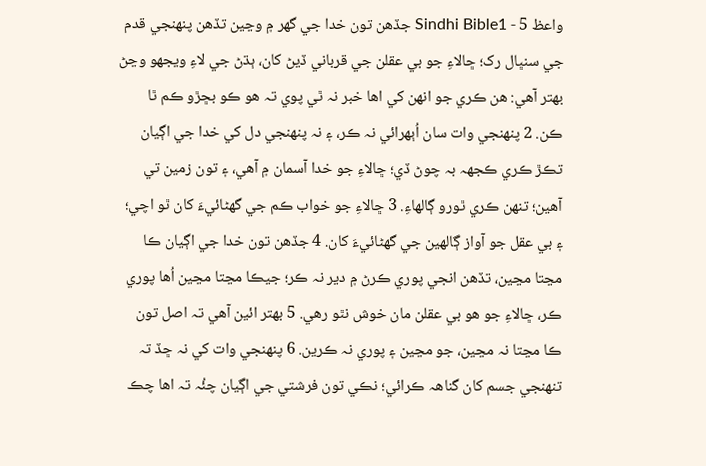واعظ 5 - Sindhi Bible1 جڏهن تون خدا جي گهر ۾ وڃين تڏهن پنهنجي قدم جي سنڀال رک؛ ڇالاءِ جو بي عقلن جي قرباني ڏيڻ کان، ٻڌڻ جي لاءِ ويجهو وڃڻ بهتر آهي: هن ڪري جو انهن کي اها خبر نہ ٿي پوي تہ هو ڪو بڇڙو ڪم ٿا ڪن. 2 پنهنجي وات سان اُٻهرائي نہ ڪر، ۽ نہ پنهنجي دل کي خدا جي اڳيان تڪڙ ڪري ڪجهہ بہ چوڻ ڏي؛ ڇالاءِ جو خدا آسمان ۾ آهي، ۽ تون زمين تي آهين؛ تنهن ڪري ٿورو ڳالهاءِ. 3 ڇالاءِ جو خواب ڪم جي گهڻائيءَ کان ٿو اچي؛ ۽ بي عقل جو آواز ڳالهين جي گهڻائيءَ کان. 4 جڏهن تون خدا جي اڳيان ڪا مڃتا مڃين، تڏهن انجي پوري ڪرڻ ۾ دير نہ ڪر؛ جيڪا مڃتا مڃين اُها پوري ڪر، ڇالاءِ جو هو بي عقلن مان خوش نٿو رهي. 5 بهتر ائين آهي تہ اصل تون ڪا مڃتا نہ مڃين، جو مڃين ۽ پوري نہ ڪرين. 6 پنهنجي وات کي نہ ڇڏ تہ تنهنجي جسم کان گناهہ ڪرائي؛ نڪي تون فرشتي جي اڳيان چئُہ تہ اها چڪ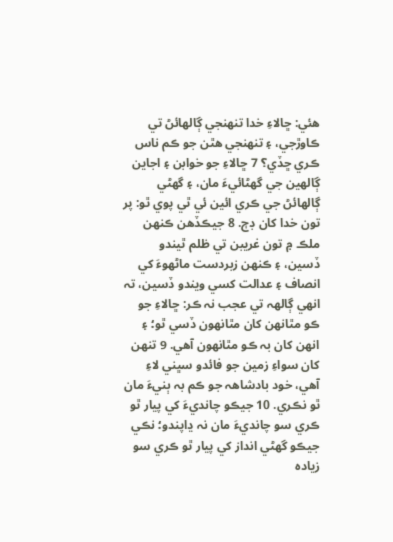هئي: ڇالاءِ خدا تنهنجي ڳالهائڻ تي ڪاوڙجي، ۽ تنهنجي هٿن جو ڪم ناس ڪري ڇڏي؟ 7 ڇالاءِ جو خوابن ۽ اجاين ڳالهين جي گهڻائيءَ مان، ۽ گهڻي ڳالهائڻ جي ڪري ائين ئي ٿي پوي ٿو: پر تون خدا کان ڊڄ. 8 جيڪڏهن ڪنهن ملڪ ۾ تون غريبن تي ظلم ٿيندو ڏسين، ۽ ڪنهن زبردست ماڻهوءَ کي انصاف ۽ عدالت کسي ويندو ڏسين، تہ انهي ڳالهہ تي عجب نہ ڪر: ڇالاءِ جو ڪو مٿانهن کان مٿانهون ڏسي ٿو؛ ۽ انهن کان بہ ڪو مٿانهون آهي. 9 تنهن کان سواءِ زمين جو فائدو سڀني لاءِ آهي، خود بادشاهہ جو ڪم بہ ٻنيءَ مان ٿو نڪري. 10 جيڪو چانديءَ کي پيار ٿو ڪري سو چانديءَ مان نہ ڍاپندو؛ نڪي جيڪو گهڻي انداز کي پيار ٿو ڪري سو زيادہ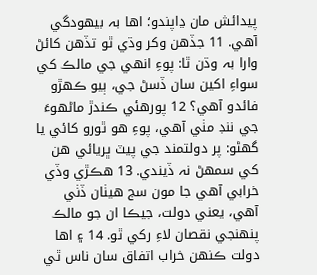پيدائش مان ڍاپندو؛ اها بہ بيهودگي آهي. 11 جڏهن وکر وڌي ٿو تڏهن کائڻ وارا بہ وڌن ٿا: پوءِ انهي جي مالڪ کي سواءِ اکين سان ڏسڻ جي، ٻيو ڪهڙو فائدو آهي؟ 12 پورهئي ڪندڙ ماڻهوءَ جي ننڊ مٺي آهي، پوءِ هو ٿورو کائي يا گهڻو: پر دولتمند جي پيٽ ڀريائي هن کي سمهڻ نہ ڏيندي. 13 هڪڙي وڏي خرابي آهي جا مون سج هيٺان ڏٺي آهي، يعني دولت، جيڪا ان جو مالڪ پنهنجي نقصان لاءِ رکي ٿو. 14 ۽ اها دولت ڪنهن خراب اتفاق سان ناس ٿي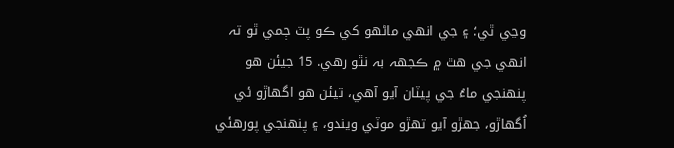وڃي ٿي؛ ۽ جي انهي ماڻهو کي ڪو پٽ ڄمي ٿو تہ انهي جي هٿ ۾ ڪجهہ بہ نٿو رهي. 15 جيئن هو پنهنجي ماءُ جي پيٽان آيو آهي، تيئن هو اگهاڙو ئي اُگهاڙو، جهڙو آيو تهڙو موٽي ويندو، ۽ پنهنجي پورهئي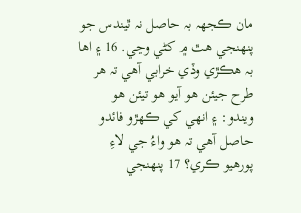مان ڪجهہ بہ حاصل نہ ٿيندس جو پنهنجي هٿ ۾ کڻي وڃي. 16 ۽ اها بہ هڪڙي وڏي خرابي آهي تہ هر طرح جيئن هو آيو هو تيئن هو ويندو: ۽ انهي کي ڪهڙو فائدو حاصل آهي تہ هو واءُ جي لاءِ پورهيو ڪري؟ 17 پنهنجي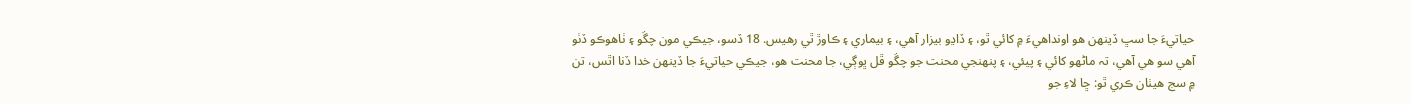حياتيءَ جا سڀ ڏينهن هو اونداهيءَ ۾ کائي ٿو، ۽ ڏاڍو بيزار آهي، ۽ بيماري ۽ ڪاوڙ ٿي رهيس. 18 ڏسو، جيڪي مون چڱو ۽ ٺاهوڪو ڏٺو آهي سو هي آهي، تہ ماڻهو کائي ۽ پيئي، ۽ پنهنجي محنت جو چڱو ڦل ڀوڳي، جا محنت هو، جيڪي حياتيءَ جا ڏينهن خدا ڏنا اٿس، تن ۾ سج هيٺان ڪري ٿو: ڇا لاءِ جو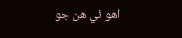اهو ئي هن جو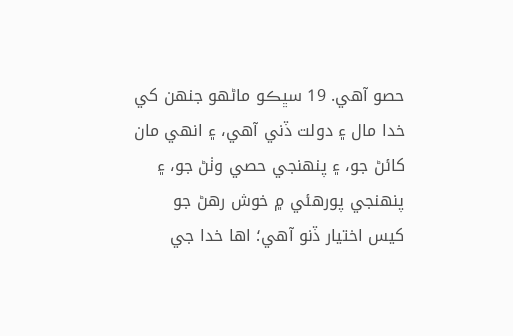حصو آهي. 19 سڀڪو ماڻهو جنهن کي خدا مال ۽ دولت ڏني آهي، ۽ انهي مان کائڻ جو، ۽ پنهنجي حصي وٺڻ جو، ۽ پنهنجي پورهئي ۾ خوش رهڻ جو کيس اختيار ڏنو آهي؛ اها خدا جي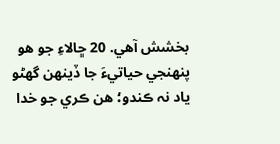بخشش آهي. 20 ڇالاءِ جو هو پنهنجي حياتيءَ جا ڏينهن گهڻو ياد نہ ڪندو؛ هن ڪري جو خدا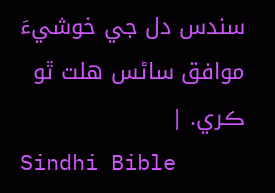سندس دل جي خوشيءَ موافق ساڻس هلت ٿو ڪري. |
Sindhi Bible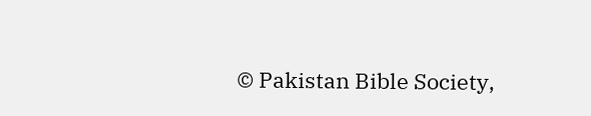© Pakistan Bible Society,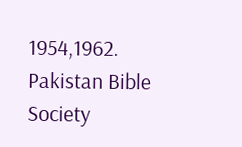1954,1962.
Pakistan Bible Society